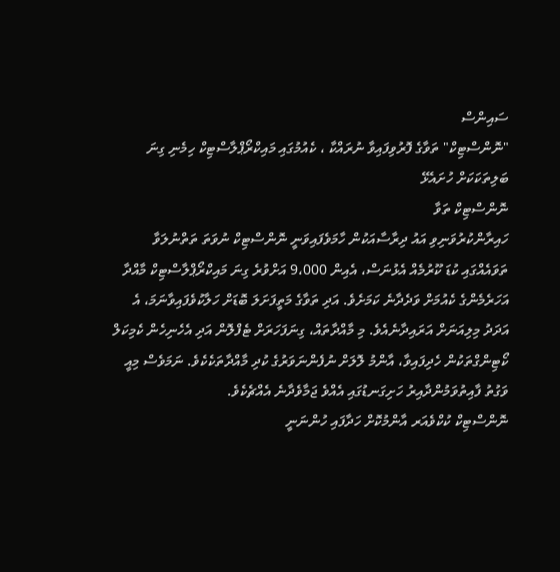ސައިންސް
"ނޮންސްޓިކް" ތަވާގެ ފޮރުވިފައިވާ ނުރައްކާ ، ކެއުމުގައި މައިކްރޯޕްލާސްޓިކް ހިމެނި ގިނަ ބަލިތަކަކަށް ހުށައެޅޭ
ނޮންސްޓިކް ތަވާ
ހައިރާންކުރުވަނިވި އައު ދިރާސާއަކުން ހާމަވެފައިވަނީ ނޮންސްޓިކް ނުވަތަ ތަތްނުލަވާ ތަވައެއްގައި ކުޑަ ކޫރުމެއް އެޅުނަސް، އެއިން 9،000 އަށްވުރެ ގިނަ މައިކްރޯޕްލާސްޓިކް މާއްދާ އަހަރެމެންގެ ކެއުމަށް ވަދެދާނެ ކަމަށެވެ. އަދި ތަވާގެ މަތީފަށަލަ ބޮޑަށް ހަލާކުވެފައިވާނަމަ، އެ އަދަދު މިލިއަނަށް އަރައިދާނެއެވެ. މި މާއްދާތައް، ގިނަފަހަރަށް ޓެފްލޮން އަދި އެހެނިހެން ކެމިކަލް ކޯޓިންގްތަކުން ހެދިފައިވާ، އާންމު ލޮލަށް ނުފެންނަވަރުގެ ކުދި މާއްދާތަކެކެވެ. ނަމަވެސް މިއީ ވަގުތު ފާއިތުވަމުންދާއިރު ހަށިގަނޑުގައި އެއްވެ ޖަމާވެދާނެ އެއްޗެކެވެ.
ނޮންސްޓިކް ކުކްވެއަރ އާންމުކޮށް ހަދާފައި ހުންނަނީ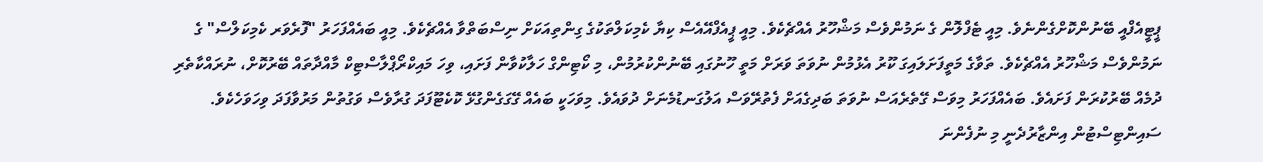ޕީޓީއެފްއީ ބޭނުންކޮށްގެންނެވެ. މިއީ ޓެފްލޮން ގެ ނަމުންވެސް މަޝްހޫރު އެއްޗެކެވެ. މިއީ ޕީއެފްއޭއެސް ކިޔާ ކެމިކަލްތަކުގެ ގިންތިއަކަށް ނިސްބަތްވާ އެއްޗެކެވެ. މިއީ ބައެއްފަހަރު "ފޮރެވަރ ކެމިކަލްސް" ގެ ނަމުންވެސް މަޝްހޫރު އެއްޗެކެވެ. ތަވާގެ މަތީފަށަލައިގަ ކޫރު އެޅުމުން ނުވަތަ ވަރަށް މަތީ ހޫނުގައި ބޭނުންކުރުމުން، މި ކޯޓިންގް ހަލާކުވާން ފަށައި، ވިހަ މައިކްރޯޕްލާސްޓިކް މާއްދާތައް ބޭރުކޮށް، ނުރައްކާތެރި ދުމެއް ބޭރުކުރަން ފަށައެވެ. ބައެއްފަހަރު މިވަސް ގޭތެރެއަސް ނުވަތަ ބަދިގެއަށް ފެތުރޭވަސް އަލުގަނޑުމެނަށް ދުވައެވެ. މިވަހަކީ ބައެއް ގޭގަގެންގުޅޭ ކޮކެޓޫފަދަ ގުރާވެސް ވަގުތުން މަރުވާފަދަ ވިހަވަހެކެވެ.
ސައިންޓިސްޓުން އިންޒާރުދެނީ މި ނުފެންނަ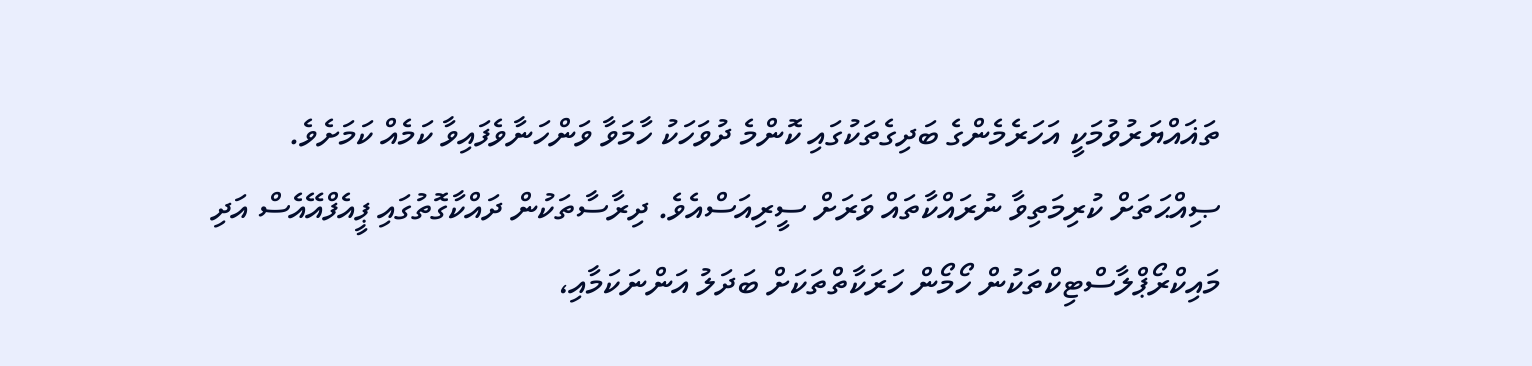ތަޣައްޔަރުވުމަކީ އަހަރެމެންގެ ބަދިގެތަކުގައި ކޮންމެ ދުވަހަކު ހާމަވާ ވަންހަނާވެފައިވާ ކަމެއް ކަމަށެވެ.
ޞިއްޙަތަށް ކުރިމަތިވާ ނުރައްކާތައް ވަރަށް ސީރިއަސްއެވެ. ދިރާސާތަކުން ދައްކާގޮތުގައި ޕީއެފްއޭއެސް އަދި މައިކްރޯޕްލާސްޓިކްތަކުން ހޯމޯން ހަރަކާތްތަކަށް ބަދަލު އަންނަކަމާއި،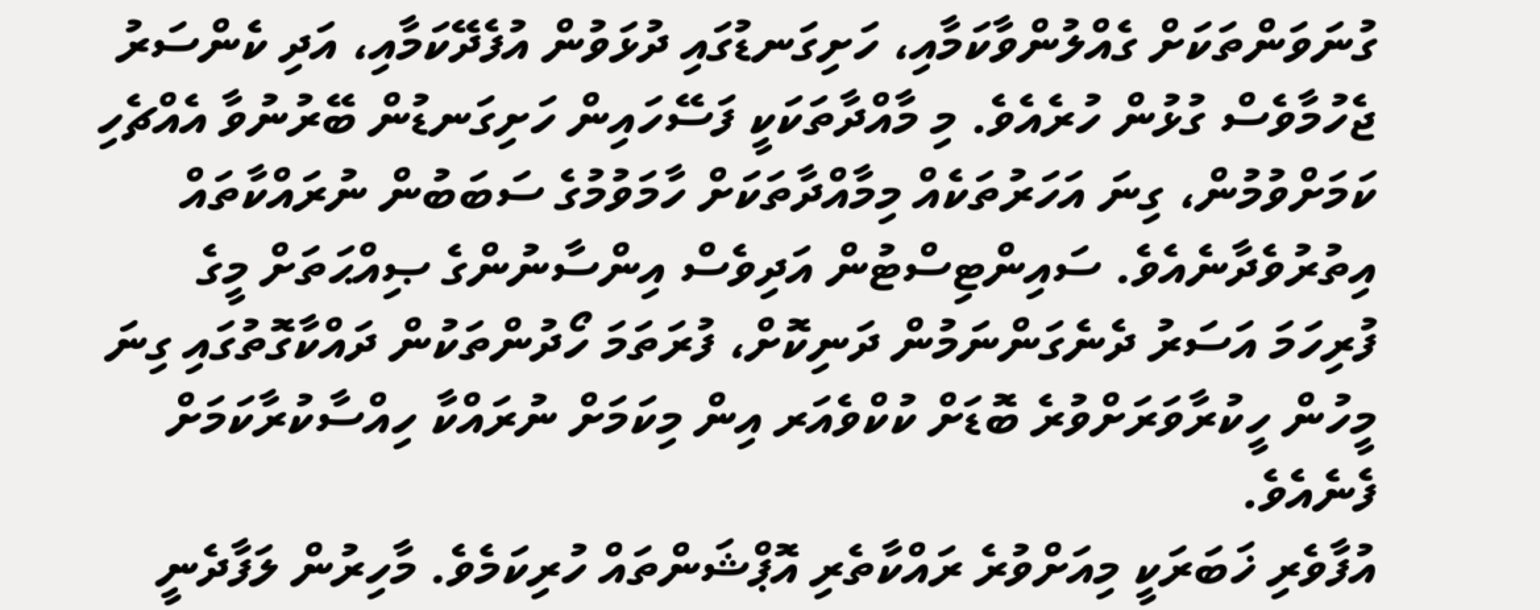ގުނަވަންތަކަށް ގެއްލުންވާކަމާއި، ހަށިގަނޑުގައި ދުޅަވުން އުފެދޭކަމާއި، އަދި ކެންސަރު ޖެހުމާވެސް ގުޅުން ހުރެއެވެ. މި މާއްދާތަކަކީ ފަސޭހައިން ހަށިގަނޑުން ބޭރުނުވާ އެއްޗެހި ކަމަށްވުމުން، ގިނަ އަހަރުތަކެއް މިމާއްދާތަކަށް ހާމަވުމުގެ ސަބަބުން ނުރައްކާތައް އިތުރުވެދާނެއެވެ. ސައިންޓިސްޓުން އަދިވެސް އިންސާނުންގެ ޞިއްޙަތަށް މީގެ ފުރިހަމަ އަސަރު ދެނެގަންނަމުން ދަނިކޮށް، ފުރަތަމަ ހޯދުންތަކުން ދައްކާގޮތުގައި ގިނަ މީހުން ހީކުރާވަރަށްވުރެ ބޮޑަށް ކުކްވެއަރ އިން މިކަމަށް ނުރައްކާ ހިއްސާކުރާކަމަށް ފެނެއެވެ.
އުފާވެރި ޚަބަރަކީ މިއަށްވުރެ ރައްކާތެރި އޮޕްޝަންތައް ހުރިކަމެވެ. މާހިރުން ލަފާދެނީ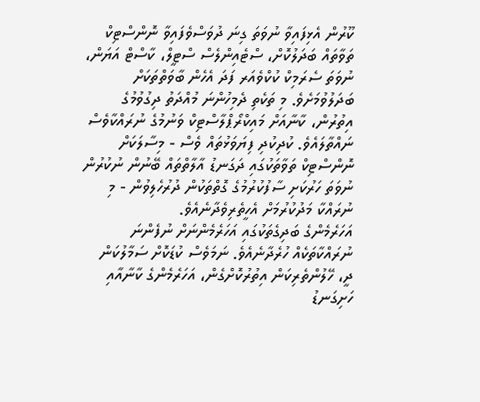ކޫރުން އެޅިފައިވާ ނުވަތަ ގިނަ ދުވަސްވެފައިވާ ނޮންސްޓިކް ތަވާތައް ބަދަލުކޮށް، ސްޓެއިންލެސް ސްޓީލް، ކާސްޓް އަޔަން، ނުވަތަ ސެރަމިކް ކުކްވެއަރ ފަދަ އެހެން ބާވަތްތަކަށް ބަދަލުވުމަށެވެ. މި ތަކެތި ދެމިހުންނަ މުއްދަތު ދިގުވުމުގެ އިތުރުން، ކާނާއަށް މައިކްރޯޕްލާސްޓިކް ވަނުމުގެ ނުރައްކާވެސް ނައްތާލައެވެ. ކުދިކުދި ފިޔަވަޅުތައް ވެސް - މިސާލަކަށް ނޮންސްޓިކް ތަވާތަކުގައި ދަގަނޑު އާލާތްތައް ބޭނުން ނުކުރުން ނުވަތަ ހަރުކަށި ސާފުކުރުމުގެ ގޮތްތަކުން ދުރުހެލިވުން - މި ނުރައްކާ މަދުކުރުމަށް އެހީތެރިވެދާނެއެވެ.
އަހަރެމެންގެ ބަދިގެތަކުގައި އަހަރެމެންނަށް ނުފެންނަ ނުރައްކާތަކެއް ހުރެދާނެއެވެ. ނަމަވެސް ކުޑަކޮށް ސަމާލުކަން ދީ، ހޭލުންތެރިކަން އިތުރުކޮށްގެން، އަހަރެމެންގެ ކާނާއާއި ހަށިގަނޑު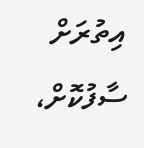އިތުރަށް ސާފުކޮށް،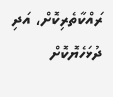ރައްކާތެރިކޮށް، އަދި ދުޅަހެޔޮކޮށް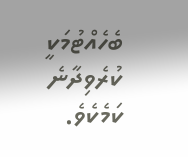ބެހެއްޓުމަކީ ކުރެވިދާނެ ކަމެކެވެ.